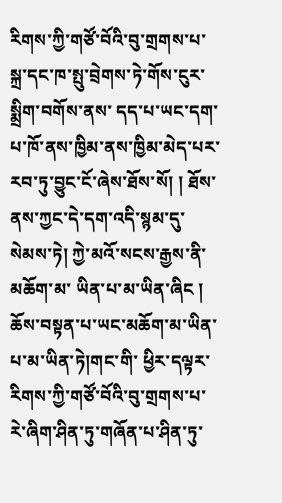རིགས་ཀྱི་གཙོ་བོའི་བུ་གྲགས་པ་སྐྲ་དང་ཁ་སྤུ་བྲེགས་ཏེ་གོས་ངུར་སྨྲིག་བགོས་ནས་ དད་པ་ཡང་དག་པ་ཁོ་ནས་ཁྱིམ་ནས་ཁྱིམ་མེད་པར་རབ་ཏུ་བྱུང་ངོ་ཞེས་ཐོས་སོ། ། ཐོས་ནས་ཀྱང་དེ་དག་འདི་སྙམ་དུ་སེམས་ཏེ། ཀྱེ་མའོ་སངས་རྒྱས་ནི་མཆོག་མ་ ཡིན་པ་མ་ཡིན་ཞིང ། ཆོས་བསྟན་པ་ཡང་མཆོག་མ་ཡིན་པ་མ་ཡིན་ཏེ།གང་གི་ ཕྱིར་དལྟར་རིགས་ཀྱི་གཙོ་བོའི་བུ་གྲགས་པ་རེ་ཞིག་ཤིན་ཏུ་གཞོན་པ་ཤིན་ཏུ་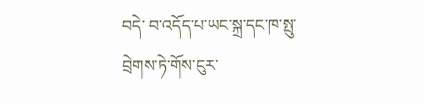བདེ་ བ་འདོད་པ་ཡང་སྐྲ་དང་ཁ་སྤུ་བྲེགས་ཏེ་གོས་ངུར་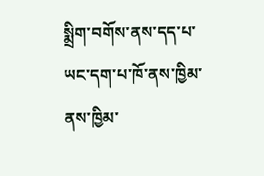སྨྲིག་བགོས་ནས་དད་པ་ ཡང་དག་པ་ཁོ་ནས་ཁྱིམ་ནས་ཁྱིམ་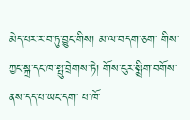མེད་པར་ར་བ་ཏུ་བྱུང་གིས། མ་ལ་བདག་ཅག་ གིས་ཀྱང་སྐྲ་དང་ཁ་སྤུ་བྲེགས་ཏེ། གོས་ངུར་སྨྲིག་བགོས་ནས་དད་པ་ཡང་དག་ པ་ཁོ་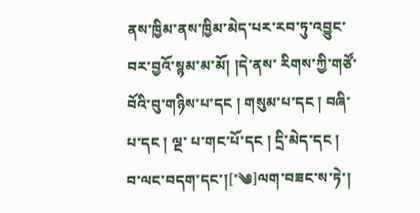ནས་ཁྱིམ་ནས་ཁྱིམ་མེད་པར་རབ་ཏུ་འབྱུང་བར་བྱའོ་སྙམ་མ་མོ། །དེ་ནས་ རིགས་ཀྱི་གཙོ་བོའི་བུ་གཉིས་པ་དང ། གསུམ་པ་དང ། བཞི་པ་དང ། ལྔ་ པ་གང་པོ་དང ། དྲི་མེད་དང ། བ་ལང་བདག་དང་།[་༄]ལག་བཟང་ས་ཏེ་།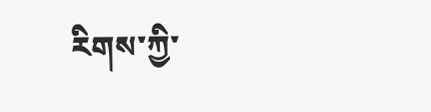རིགས་ཀྱི་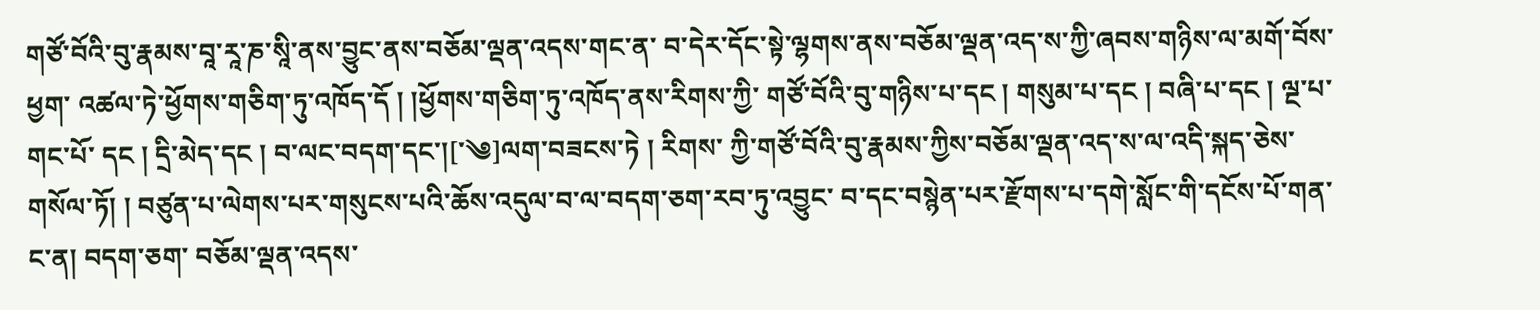གཙོ་བོའི་བུ་རྣམས་བཱ་རཱ་ཎ་སཱི་ནས་བྱུང་ནས་བཅོམ་ལྡན་འདས་གང་ན་ བ་དེར་དོང་སྟེ་ལྷགས་ནས་བཅོམ་ལྡན་འད་ས་ཀྱི་ཞབས་གཉིས་ལ་མགོ་བོས་ཕྱག་ འཚལ་ཏེ་ཕྱོགས་གཅིག་ཏུ་འཁོད་དོ ། །ཕྱོགས་གཅིག་ཏུ་འཁོད་ནས་རིགས་ཀྱི་ གཙོ་བོའི་བུ་གཉིས་པ་དང ། གསུམ་པ་དང ། བཞི་པ་དང ། ལྔ་པ་གང་པོ་ དང ། དྲི་མེད་དང ། བ་ལང་བདག་དང་།[་༄]ལག་བཟངས་ཏེ ། རིགས་ ཀྱི་གཙོ་བོའི་བུ་རྣམས་ཀྱིས་བཅོམ་ལྡན་འད་ས་ལ་འདི་སྐད་ཅེས་གསོལ་ཏོ། ། བཙུན་པ་ལེགས་པར་གསུངས་པའི་ཆོས་འདུལ་བ་ལ་བདག་ཅག་རབ་ཏུ་འབྱུང་ བ་དང་བསྙེན་པར་རྫོགས་པ་དགེ་སློང་གི་དངོས་པོ་གན་ང་ན། བདག་ཅག་ བཅོམ་ལྡན་འདས་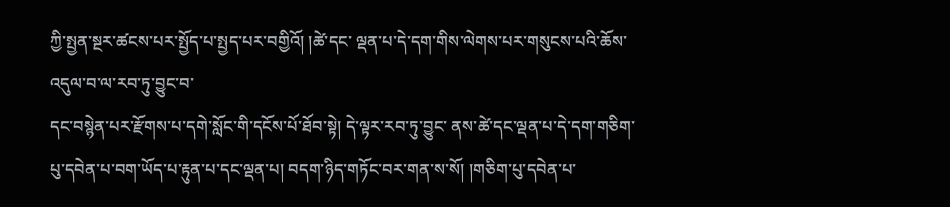ཀྱི་སྤྱན་སྔར་ཚངས་པར་སྤྱོད་པ་སྤྱད་པར་བགྱིའོ། །ཚེ་དང་ ལྡན་པ་དེ་དག་གིས་ལེགས་པར་གསུངས་པའི་ཆོས་འདུལ་བ་ལ་རབ་ཏུ་བྱུང་བ་
དང་བསྙེན་པར་རྫོགས་པ་དགེ་སློང་གི་དངོས་པོ་ཐོབ་སྟེ། དེ་ལྟར་རབ་ཏུ་བྱུང་ ནས་ཚེ་དང་ལྡན་པ་དེ་དག་གཅིག་པུ་དབེན་པ་བག་ཡོད་པ་རྟུན་པ་དང་ལྡན་པ། བདག་ཉིད་གཏོང་བར་གན་ས་སོ། །གཅིག་པུ་དབེན་པ་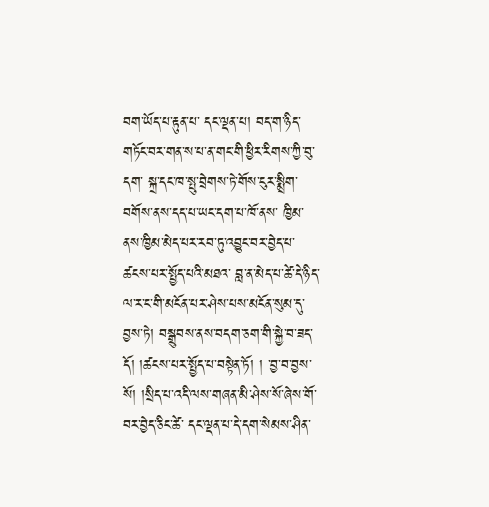བག་ཡོད་པ་རྟུན་པ་ དང་ལྡན་པ། བད་ག་ཉིད་གཏོང་བར་གན་ས་པ་ན་གང་གི་ཕྱིར་རིགས་ཀྱི་བུ་དག་ སྐྲ་དང་ཁ་སྤུ་བྲེགས་ཏེ་གོས་ངུར་སྨྲིག་བགོས་ནས་དད་པ་ཡང་དག་པ་ཁོ་ནས་ ཁྱིམ་ནས་ཁྱིམ་མེད་པར་རབ་ཏུ་འབྱུང་བར་བྱེད་པ་ཚངས་པར་སྤྱོད་པའི་མཐའ་ བླ་ན་མེད་པ་ཚེ་དེ་ཉིད་ལ་ར་ང་གི་མངོན་པར་ཤེས་པས་མངོན་སུམ་དུ་བྱས་ཏེ། བསྒྲུབས་ནས་བདག་ཅག་གི་སྐྱེ་བ་ཟད་དོ། །ཚངས་པར་སྤྱོད་པ་བསྟེན་ཏོ། ། ་བྱ་བ་བྱས་སོ། །སྲིད་པ་འདི་ལས་གཞན་མི་ཤེས་སོ་ཞེས་གོ་བར་བྱེད་ཅིང་ཚེ་ དང་ལྡན་པ་དེ་དག་སེམས་ཤིན་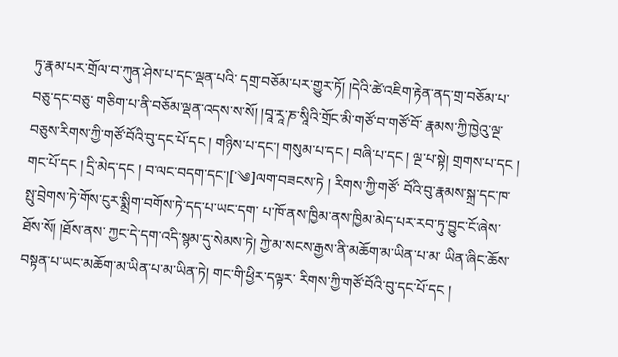ཏུ་རྣམ་པར་གྲོལ་བ་ཀུན་ཤེས་པ་དང་ལྡན་པའི་ དགྲ་བཅོམ་པར་གྱུར་ཏོ། །དེའི་ཚེ་འཇིག་རྟེན་ནད་གྲ་བཅོམ་པ་བཅུ་དང་བཅུ་ གཅིག་པ་ནི་བཅོམ་ལྡན་འདས་ས་སོ། །བཱ་རཱ་ཎ་སཱིའི་གྲོང་མི་གཙོ་བ་གཙོ་བོ་ རྣམས་ཀྱི་ཁྱེའུ་ལྔ་བཅུས་རིགས་ཀྱི་གཙོ་བོའི་བུ་དང་པོ་དང ། གཉིས་པ་དང་། གསུམ་པ་དང ། བཞི་པ་དང ། ལྔ་པ་སྟེ། གྲགས་པ་དང ། གང་པོ་དང ། དྲི་མེད་དང ། བ་ལང་བདག་དང་།[་༄]ལག་བཟངས་ཏེ ། རིགས་ཀྱི་གཙོ་ བོའི་བུ་རྣམས་སྐྲ་དང་ཁ་སྤུ་བྲེགས་ཏེ་གོས་ངུར་སྨྲིག་བགོས་ཏེ་དད་པ་ཡང་དག་ པ་ཁོ་ནས་ཁྱིམ་ནས་ཁྱིམ་མེད་པར་རབ་ཏུ་བྱུང་ངོ་ཞེས་ཐོས་སོ། །ཐོས་ནས་ ཀྱང་དེ་དག་འདི་སྙམ་དུ་སེམས་ཏེ། ཀྱེ་མ་སངས་རྒྱས་ནི་མཆོག་མ་ཡིན་པ་མ་ ཡིན་ཞིང་ཆོས་བསྟན་པ་ཡང་མཆོག་མ་ཡིན་པ་མ་ཡིན་ཏེ། གང་གི་ཕྱིར་དལྟར་ རིགས་ཀྱི་གཙོ་བོའི་བུ་དང་པོ་དང །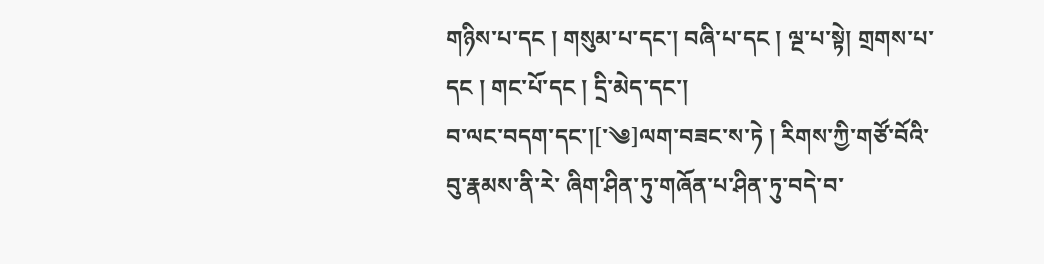གཉིས་པ་དང ། གསུམ་པ་དང་། བཞི་པ་དང ། ལྔ་པ་སྟེ། གྲགས་པ་དང ། གང་པོ་དང ། དྲི་མེད་དང་།
བ་ལང་བདག་དང་།[་༄]ལག་བཟང་ས་ཏེ ། རིགས་ཀྱི་གཙོ་བོའི་བུ་རྣམས་ནི་རེ་ ཞིག་ཤིན་ཏུ་གཞོན་པ་ཤིན་ཏུ་བདེ་བ་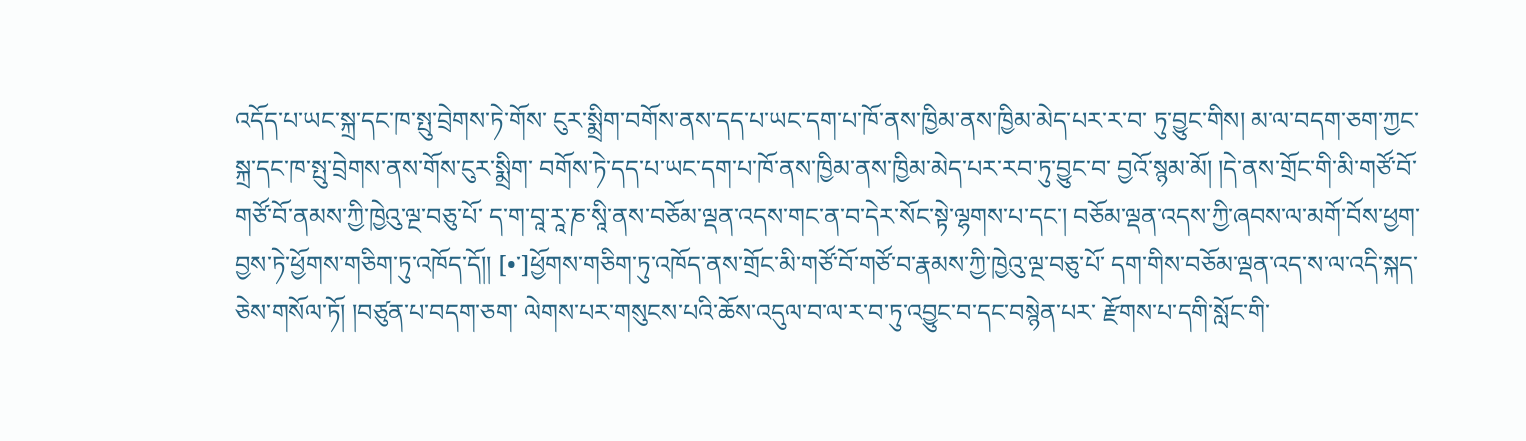འདོད་པ་ཡང་སྐྲ་དང་ཁ་སྤུ་བྲེགས་ཏེ་གོས་ ངུར་སྨྲིག་བགོས་ནས་དད་པ་ཡང་དག་པ་ཁོ་ནས་ཁྱིམ་ནས་ཁྱིམ་མེད་པར་ར་བ་ ཏུ་བྱུང་གིས། མ་ལ་བདག་ཅག་ཀྱང་སྐྲ་དང་ཁ་སྤུ་བྲེགས་ནས་གོས་ངུར་སྨྲིག་ བགོས་ཏེ་དད་པ་ཡང་དག་པ་ཁོ་ནས་ཁྱིམ་ནས་ཁྱིམ་མེད་པར་རབ་ཏུ་བྱུང་བ་ བྱའོ་སྙམ་མོ། །དེ་ནས་གྲོང་གི་མི་གཙོ་བོ་གཙོ་བོ་ནམས་ཀྱི་ཁྱེའུ་ལྔ་བཅུ་པོ་ ད་ག་བཱ་རཱ་ཎ་སཱི་ནས་བཅོམ་ལྡན་འདས་གང་ན་བ་དེར་སོང་སྟེ་ལྷགས་པ་དང་། བཅོམ་ལྡན་འདས་ཀྱི་ཞབས་ལ་མགོ་བོས་ཕྱག་བྱས་ཏེ་ཕྱོགས་གཅིག་ཏུ་འཁོད་དོ།། [•་]ཕྱོགས་གཅིག་ཏུ་འཁོད་ནས་གྲོང་མི་གཙོ་བོ་གཙོ་བ་རྣམས་ཀྱི་ཁྱེའུ་ལྔ་བཅུ་པོ་ དག་གིས་བཅོམ་ལྡན་འད་ས་ལ་འདི་སྐད་ཅེས་གསོལ་ཏོ། །བཙུན་པ་བདག་ཅག་ ལེགས་པར་གསུངས་པའི་ཆོས་འདུལ་བ་ལ་ར་བ་ཏུ་འབྱུང་བ་དང་བསྙེན་པར་ རྫོགས་པ་དགི་སློང་གི་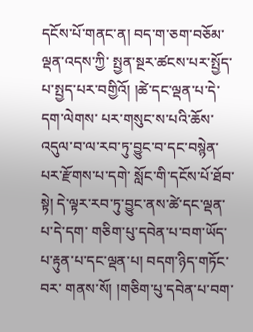དངོས་པོ་གནང་ན། བད་ག་ཅག་བཅོམ་ལྡན་འདས་ཀྱི་ སྤྱན་སྔར་ཚངས་པར་སྤྱོད་པ་སྤྱད་པར་བགྱིའོ། །ཚེ་དང་ལྡན་པ་དེ་དག་ལེགས་ པར་གསུང་ས་པའི་ཆོས་འདུལ་བ་ལ་རབ་ཏུ་བྱུང་བ་དང་བསྙེན་པར་རྫོགས་པ་དགེ་ སློང་གི་དངོས་པོ་ཐོབ་སྟེ། དེ་ལྟར་རབ་ཏུ་བྱུང་ནས་ཚེ་དང་ལྡན་པ་དེ་དག་ གཅིག་པུ་དབེན་པ་བག་ཡོད་པ་རྟུན་པ་དང་ལྡན་པ། བདག་ཉིད་གཏོང་བར་ གནས་སོ། །གཅིག་པུ་དབེན་པ་བག་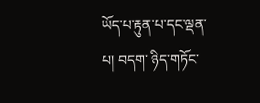ཡོད་པ་རྟུན་པ་དང་ལྡན་པ། བདག་ ཉིད་གཏོང་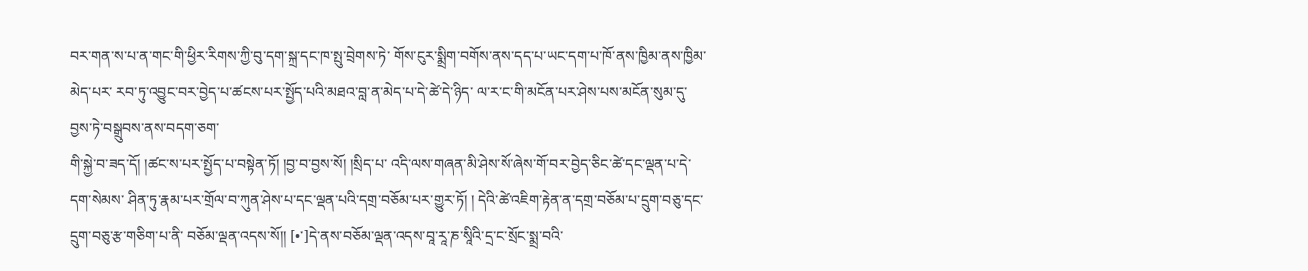བར་གན་ས་པ་ན་གང་གི་ཕྱིར་རིགས་ཀྱི་བུ་དག་སྐྲ་དང་ཁ་སྤུ་བྲེགས་ཏེ་ གོས་ངུར་སྨྲིག་བགོས་ནས་དད་པ་ཡང་དག་པ་ཁོ་ནས་ཁྱིམ་ནས་ཁྱིམ་མེད་པར་ རབ་ཏུ་འབྱུང་བར་བྱེད་པ་ཚངས་པར་སྤྱོད་པའི་མཐའ་བླ་ན་མེད་པ་དེ་ཚེ་དེ་ཉིད་ ལ་ར་ང་གི་མངོན་པར་ཤེས་པས་མངོན་སུམ་དུ་བྱས་ཏེ་བསྒྲུབས་ནས་བདག་ཅག་
གི་སྐྱེ་བ་ཟད་དོ། །ཚང་ས་པར་སྤྱོད་པ་བསྟེན་ཏོ། །བྱ་བ་བྱས་སོ། །སྲིད་པ་ འདི་ལས་གཞན་མི་ཤེས་སོ་ཞེས་གོ་བར་བྱེད་ཅིང་ཚེ་དང་ལྡན་པ་དེ་དག་སེམས་ ཤིན་ཏུ་རྣམ་པར་གྲོལ་བ་ཀུན་ཤེས་པ་དང་ལྡན་པའི་དགྲ་བཅོམ་པར་གྱུར་ཏོ། ། དེའི་ཚེ་འཇིག་རྟེན་ན་དགྲ་བཅོམ་པ་དྲུག་བཅུ་དང་དྲུག་བཅུ་རྩ་གཅིག་པ་ནི་ བཅོམ་ལྡན་འདས་སོ།། [•་]དེ་ནས་བཅོམ་ལྡན་འདས་བཱ་རཱ་ཎ་སཱིའི་དྲ་ང་སྲོང་སྨྲ་བའི་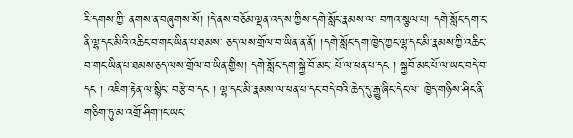རི་དགས་ཀྱི་ ནགས་ན་བཞུགས་སོ། །དེ་ནས་བཅོམ་ལྡན་འད་ས་ཀྱིས་དགེ་སློང་རྣམས་ལ་ བཀའ་སྩལ་པ། དགེ་སློང་དག་ང་ནི་ལྷ་དང་མིའི་འཆིང་བ་གང་ཡིན་པ་ཐམས་ ཅད་ལས་གྲོལ་བ་ཡིན་ན་ནོ། །དགེ་སློང་དག་ཁྱེད་ཀྱང་ལྷ་དང་མི་རྣམས་ཀྱི་འཆིང་ བ་གང་ཡིན་པ་ཐམས་ཅད་ལས་གྲོལ་བ་ཡིན་གྱིས། དགེ་སློང་དག་སྐྱེ་བོ་མང་ པོ་ལ་ཕན་པ་དང ། སྐྱབོ་མང་པོ་ལ་ཡང་བདེ་བ་དང ། འཇིག་རྟེན་ལ་སྙིང་ བརྩེ་བ་དང ། ལྷ་དང་མི་རྣམས་ལ་ཕན་པ་དང་བདེ་བའི་ཆེད་དུ་རྒྱུ་ཞིང་དེང་ལ་ ཁྱེད་གཉིས་ཤིང་ནི་གཅིག་ཏུ་མ་འགྲོ་ཤིག་།ང་ཡང་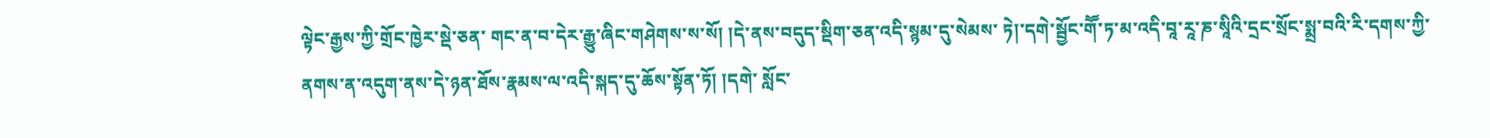ལྟེང་རྒྱས་ཀྱི་གྲོང་ཁྱེར་སྡེ་ཅན་ གང་ན་བ་དེར་རྒྱུ་ཞིང་གཤེགས་ས་སོ། །དེ་ནས་བདུད་སྡིག་ཅན་འདི་སྙམ་དུ་སེམས་ ཏེ།་དགེ་སྦྱོང་གཽ་ཏ་མ་འདི་བཱ་རཱ་ཎ་སཱིའི་དྲང་སྲོང་སྨྲ་བའི་རི་དགས་ཀྱི་ ནགས་ན་འདུག་ནས་དེ་ཉན་ཐོས་རྣམས་ལ་འདི་སྐད་དུ་ཆོས་སྟོན་ཏོ། །དགེ་ སློང་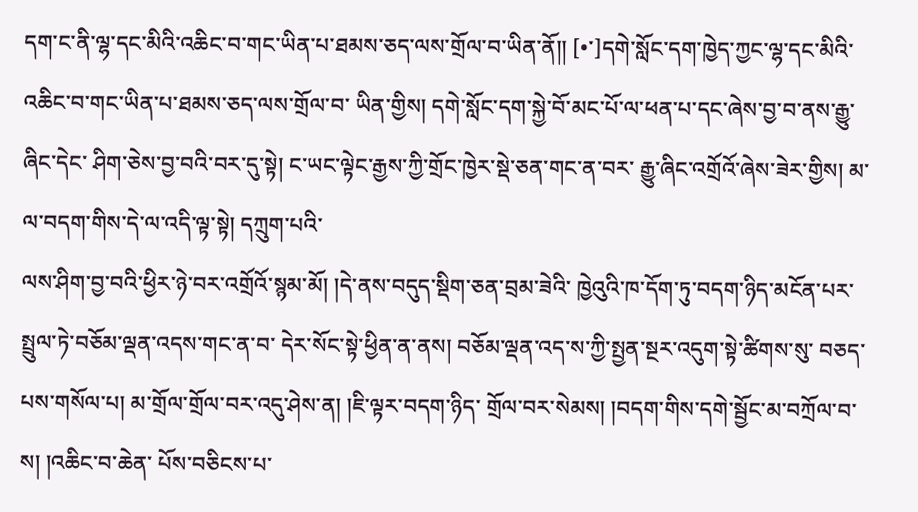དག་ང་ནི་ལྷ་དང་མིའི་འཆིང་བ་གང་ཡིན་པ་ཐམས་ཅད་ལས་གྲོལ་བ་ཡིན་ནོ།། [•་]དགེ་སློང་དག་ཁྱེད་ཀྱང་ལྷ་དང་མིའི་འཆིང་བ་གང་ཡིན་པ་ཐམས་ཅད་ལས་གྲོལ་བ་ ཡིན་གྱིས། དགེ་སློང་དག་སྐྱེ་བོ་མང་པོ་ལ་ཕན་པ་དང་ཞེས་བྱ་བ་ནས་རྒྱུ་ཞིང་དེང་ ཤིག་ཅེས་བྱ་བའི་བར་དུ་སྟེ། ང་ཡང་ལྟེང་རྒྱས་ཀྱི་གྲོང་ཁྱེར་སྡེ་ཅན་གང་ན་བར་ རྒྱུ་ཞིང་འགྲོའོ་ཞེས་ཟེར་གྱིས། མ་ལ་བདག་གིས་དེ་ལ་འདི་ལྟ་སྟེ། དཀྲུག་པའི་
ལས་ཤིག་བྱ་བའི་ཕྱིར་ཉེ་བར་འགྲོའོ་སྙམ་མོ། །དེ་ནས་བདུད་སྡིག་ཅན་བྲམ་ཟེའི་ ཁྱེའུའི་ཁ་དོག་ཏུ་བདག་ཉིད་མངོན་པར་སྤྲུལ་ཏེ་བཅོམ་ལྡན་འདས་གང་ན་བ་ དེར་སོང་སྟེ་ཕྱིན་ན་ནས། བཅོམ་ལྡན་འད་ས་ཀྱི་སྤྱན་སྔར་འདུག་སྟེ་ཚིགས་སུ་ བཅད་པས་གསོལ་པ། མ་གྲོལ་གྲོལ་བར་འདུ་ཤེས་ན། །ཇི་ལྟར་བདག་ཉིད་ གྲོལ་བར་སེམས། །བདག་གིས་དགེ་སྦྱོང་མ་བཀྲོལ་བ་ས། །འཆིང་བ་ཆེན་ པོས་བཅིངས་པ་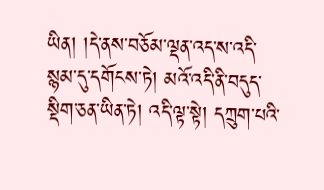ཡིན། །དེ་ནས་བཅོམ་ལྡན་འད་ས་འདི་སྙམ་དུ་དགོངས་ཏེ། མའོ་འདི་ནི་བདུད་སྡིག་ཅན་ཡིན་ཏེ། འདི་ལྟ་སྟེ། དཀྲུག་པའི་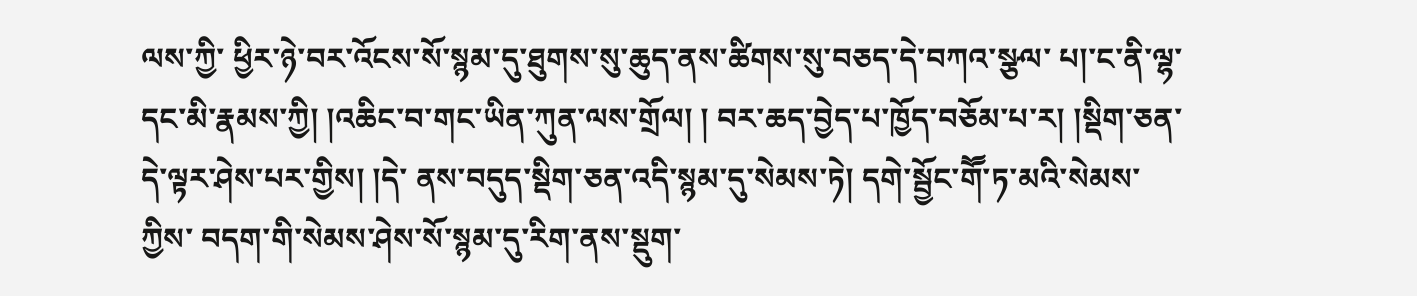ལས་ཀྱི་ ཕྱིར་ཉེ་བར་འོངས་སོ་སྙམ་དུ་ཐུགས་སུ་ཆུད་ནས་ཚིགས་སུ་བཅད་དེ་བཀའ་སྩལ་ པ།་ང་ནི་ལྷ་དང་མི་རྣམས་ཀྱི། །འཆིང་བ་གང་ཡིན་ཀུན་ལས་གྲོལ། ། བར་ཆད་བྱེད་པ་ཁྱོད་བཅོམ་པ་ར། །སྡིག་ཅན་དེ་ལྟར་ཤེས་པར་གྱིས། །དེ་ ནས་བདུད་སྡིག་ཅན་འདི་སྙམ་དུ་སེམས་ཏེ། དགེ་སྦྱོང་གཽ་ཏ་མའི་སེམས་ཀྱིས་ བདག་གི་སེམས་ཤེས་སོ་སྙམ་དུ་རིག་ནས་སྡུག་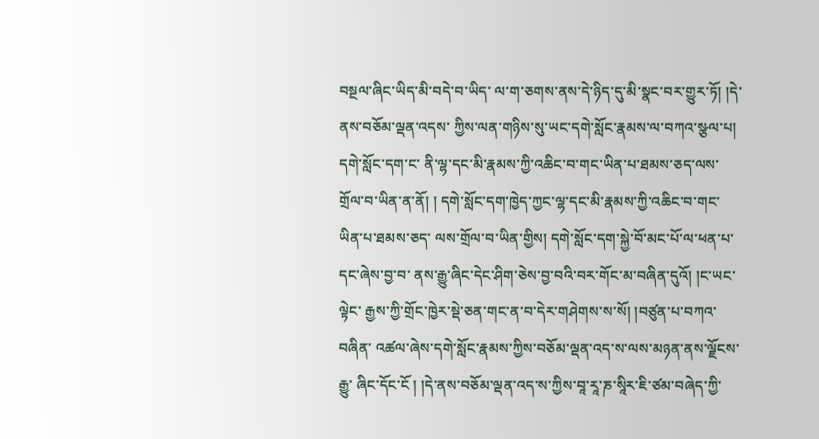བསྔལ་ཞིང་ཡིད་མི་བདེ་བ་ཡིད་ ལ་ག་ཅགས་ནས་དེ་ཉིད་དུ་མི་སྣང་བར་གྱུར་ཏོ། །དེ་ནས་བཅོམ་ལྡན་འདས་ ཀྱིས་ལན་གཉིས་སུ་ཡང་དགེ་སློང་རྣམས་ལ་བཀའ་སྩལ་པ། དགེ་སློང་དག་ང་ ནི་ལྷ་དང་མི་རྣམས་ཀྱི་འཆིང་བ་གང་ཡིན་པ་ཐམས་ཅད་ལས་གྲོལ་བ་ཡིན་ན་ནོ། ། དགེ་སློང་དག་ཁྱེད་ཀྱང་ལྷ་དང་མི་རྣམས་ཀྱི་འཆིང་བ་གང་ཡིན་པ་ཐམས་ཅད་ ལས་གྲོལ་བ་ཡིན་གྱིས། དགེ་སློང་དག་སྐྱེ་བོ་མང་པོ་ལ་ཕན་པ་དང་ཞེས་བྱ་བ་ ནས་རྒྱུ་ཞིང་དེང་ཤིག་ཅེས་བྱ་བའི་བར་གོང་མ་བཞིན་དུའོ། །ང་ཡང་ལྟེང་ རྒྱས་ཀྱི་གྲོང་ཁྱེར་སྡེ་ཅན་གང་ན་བ་དེར་གཤེགས་ས་སོ། །བཙུན་པ་བཀའ་བཞིན་ འཚལ་ཞེས་དགེ་སློང་རྣམས་ཀྱིས་བཅོམ་ལྡན་འད་ས་ལས་མཉན་ནས་ལྗོངས་རྒྱུ་ ཞིང་དོང་ངོ ། །དེ་ནས་བཅོམ་ལྡན་འད་ས་ཀྱིས་བཱ་རཱ་ཎ་སཱིར་ཇི་ཙམ་བཞེད་ཀྱི་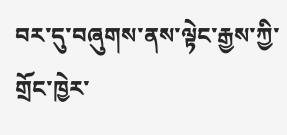བར་དུ་བཞུགས་ནས་ལྟེང་རྒྱས་ཀྱི་གྲོང་ཁྱེར་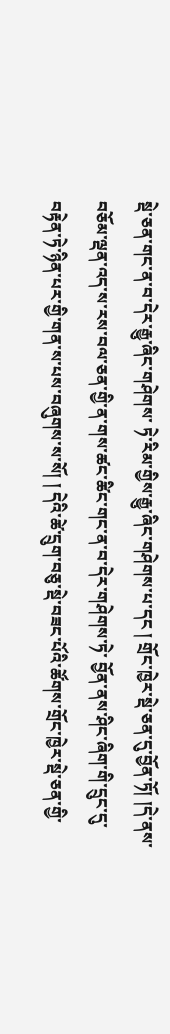སྡེ་ཅན་གང་ན་བ་དེར་རྒྱུ་ཞིང་གཤེགས་ ཏེ་རིམ་གྱིས་རྒྱུ་ཞིང་གཤེགས་པ་དང ། གྲོང་ཁྱེར་སྡེ་ཅན་དུ་བྱོན་ཏོ། །དེ་ནས་ བཅོམ་ལྡན་འད་ས་རས་བལ་ཅན་གྱི་ན་གས་ཚང་ཚིང་གང་ན་བ་དེར་གཤེགས་ཏེ་ བྱོན་ནས་ཤིང་ཞིག་གི་དྲུང་དུ་བརྟེན་ཏེ་ཉིན་པར་གྱི་གན་ས་པས་བཞུགས་ས་སོ། ། དེའི་ཚེ་དྲུག་བཅུ་སྡེ་བཟང་པོའི་ཚོགས་གྲོང་ཁྱེར་སྡེ་ཅན་གྱི་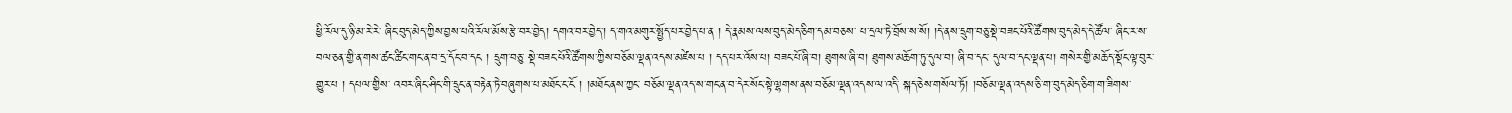ཕྱི་རོལ་དུ་ཉི་མ་རེ་རེ་ ཞིང་བུད་མེད་ཀྱིས་བྱས་པའི་རོལ་མོས་རྩེ་བར་བྱེད། དགའ་བར་བྱེད་། ད་གའ་མགུར་སྤྱོད་པར་བྱེད་པ་ན ། དེ་རྣམས་ལས་བུད་མེད་ཅིག་དམ་བཅས་ པ་དྲལ་ཏེ་བྲོས་ས་སོ། །དེ་ནས་དྲུག་བཅུ་སྡེ་བཟང་པོའི་ཚོགས་བུད་མེད་དེ་ཚོལ་ ཞིང་ར་ས་བལ་ཅན་གྱི་ན་གས་ཚང་ཚིང་གང་ན་བ་དྲ་དོང་བ་དང ། དྲུག་བཅུ་ སྡེ་བཟང་པོའི་ཚོགས་ཀྱིས་བཅོམ་ལྡན་འདས་མཛེས་པ ། དད་པར་འོས་པ། བཟང་པོ་ཞི་བ། ཐུགས་ཞི་བ། ཐུགས་མཆོག་ཏུ་དུལ་བ། ཞི་བ་དང་ དུལ་བ་དང་ལྡན་པ། གསེར་གྱི་མཆོད་སྡོང་ལྟ་བུར་གྱུར་པ ། དཔལ་གྱིས་ འབར་ཞིང་ཤིང་གི་དྲུང་ན་བརྟེན་ཏེ་བཞུགས་པ་མཐོང་ང་ངོ ། །མཐོང་ནས་ཀྱང་ བཅོམ་ལྡན་འད་ས་གང་ན་བ་དེར་སོང་སྟེ་ལྷགས་ནས་བཅོམ་ལྡན་འདས་ལ་འདི་ སྐད་ཅེས་གསོལ་ཏོ། །བཅོམ་ལྡན་འདས་ཅི་ག་བུད་མེད་ཅིག་ག་ཟིགས་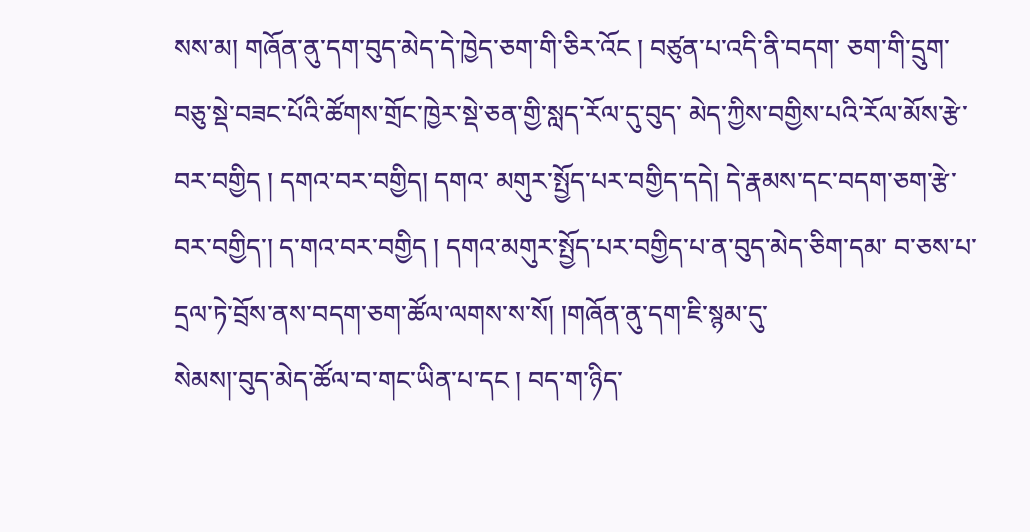སས་མ། གཞོན་ནུ་དག་བུད་མེད་དེ་ཁྱེད་ཅག་གི་ཅིར་འོང ། བཙུན་པ་འདི་ནི་བདག་ ཅག་གི་དྲུག་བཅུ་སྡེ་བཟང་པོའི་ཚོགས་གྲོང་ཁྱེར་སྡེ་ཅན་གྱི་སླད་རོལ་དུ་བུད་ མེད་ཀྱིས་བགྱིས་པའི་རོལ་མོས་རྩེ་བར་བགྱིད ། དགའ་བར་བགྱིད། དགའ་ མགུར་སྤྱོད་པར་བགྱིད་དདེ། དེ་རྣམས་དང་བདག་ཅག་རྩེ་བར་བགྱིད་། ད་གའ་བར་བགྱིད ། དགའ་མགུར་སྤྱོད་པར་བགྱིད་པ་ན་བུད་མེད་ཅིག་དམ་ བ་ཅས་པ་དྲལ་ཏེ་བྲོས་ནས་བདག་ཅག་ཚོལ་ལགས་ས་སོ། །གཞོན་ནུ་དག་ཇི་སྙམ་དུ་
སེམས།་བུད་མེད་ཚོལ་བ་གང་ཡིན་པ་དང ། བད་ག་ཉིད་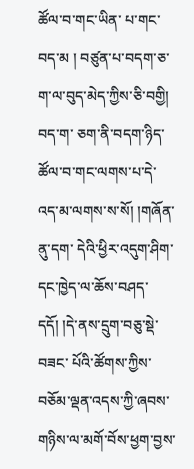ཚོལ་བ་གང་ཡིན་ པ་གང་བད་མ ། བཙུན་པ་བདག་ཅ་ག་ལ་བུད་མེད་ཀྱིས་ཅི་བགྱི། བད་ག་ ཅག་ནི་བདག་ཉིད་ཚོལ་བ་གང་ལགས་པ་དེ་འད་མ་ལགས་ས་སོ། །གཞོན་ནུ་དག་ དེའི་ཕྱིར་འདུག་ཤིག་དང་ཁྱེད་ལ་ཆོས་བཤད་དདོ། །དེ་ནས་དྲུག་བཅུ་སྡེ་བཟང་ པོའི་ཚོགས་ཀྱིས་བཅོམ་ལྡན་འདས་ཀྱི་ཞབས་གཉིས་ལ་མགོ་བོས་ཕྱག་བྱས་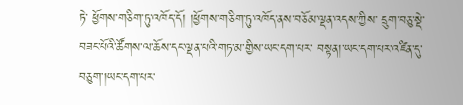ཏེ་ ཕྱོགས་གཅིག་ཏུ་འཁོད་དོ། །ཕྱོགས་གཅིག་ཏུ་འཁོད་ནས་བཅོམ་ལྡན་འདས་ཀྱིས་ དྲུག་བཅུ་སྡེ་བཟང་པོའི་ཚོགས་ལ་ཆོས་དང་ལྡན་པའི་གཏ་མ་གྱིས་ཡང་དག་པར་ བསྟན།་ཡང་དག་པར་འཛིན་དུ་བཅུག་།ཡང་དག་པར་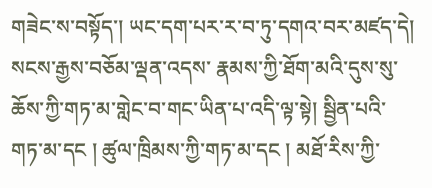གཟེང་ས་བསྟོད་། ཡང་དག་པར་ར་བ་ཏུ་དགའ་བར་མཛད་དེ། སངས་རྒྱས་བཅོམ་ལྡན་འདས་ རྣམས་ཀྱི་ཐོག་མའི་དུས་སུ་ཆོས་ཀྱི་གཏ་མ་གླེང་བ་གང་ཡིན་པ་འདི་ལྟ་སྟེ། སྦྱིན་པའི་གཏ་མ་དང ། ཚུལ་ཁྲིམས་ཀྱི་གཏ་མ་དང ། མཐོ་རིས་ཀྱི་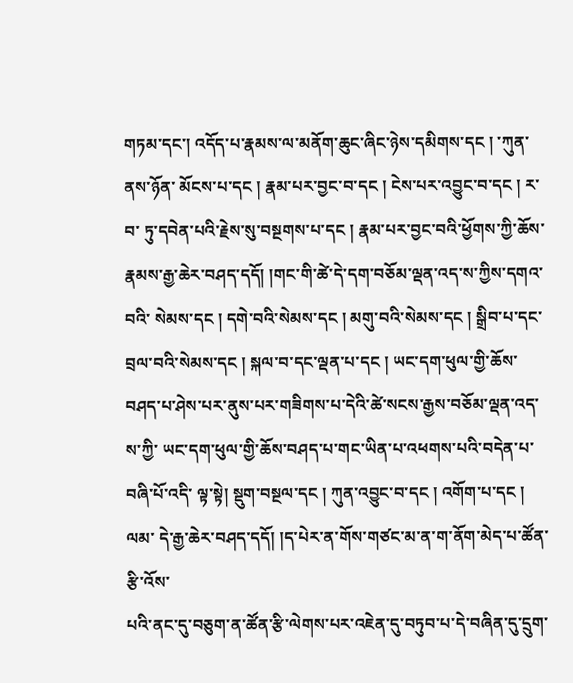གཏམ་དང་། འདོད་པ་རྣམས་ལ་མནོག་ཆུང་ཞིང་ཉེས་དམིགས་དང ། ་ཀུན་ནས་ཉོན་ མོངས་པ་དང ། རྣམ་པར་བྱང་བ་དང ། ངེས་པར་འབྱུང་བ་དང ། ར་བ་ ཏུ་དབེན་པའི་རྗེས་སུ་བསྔགས་པ་དང ། རྣམ་པར་བྱང་བའི་ཕྱོགས་ཀྱི་ཆོས་ རྣམས་རྒྱ་ཆེར་བཤད་དདོ། །གང་གི་ཚེ་དེ་དག་བཅོམ་ལྡན་འད་ས་ཀྱིས་དགའ་བའི་ སེམས་དང ། དགེ་བའི་སེམས་དང ། མགུ་བའི་སེམས་དང ། སྒྲིབ་པ་དང་ བྲལ་བའི་སེམས་དང ། སྐལ་བ་དང་ལྡན་པ་དང ། ཡང་དག་ཕུལ་གྱི་ཆོས་ བཤད་པ་ཤེས་པར་ནུས་པར་གཟིགས་པ་དེའི་ཚེ་སངས་རྒྱས་བཅོམ་ལྡན་འད་ས་ཀྱི་ ཡང་དག་ཕུལ་གྱི་ཆོས་བཤད་པ་གང་ཡིན་པ་འཕགས་པའི་བདེན་པ་བཞི་པོ་འདི་ ལྟ་སྟེ། སྡུག་བསྔལ་དང ། ཀུན་འབྱུང་བ་དང ། འགོག་པ་དང ། ལམ་ དེ་རྒྱ་ཆེར་བཤད་དདོ། །ད་པེར་ན་གོས་གཙང་མ་ན་ག་ནོག་མེད་པ་ཚོན་རྩི་འོས་
པའི་ནང་དུ་བཅུག་ན་ཚོན་རྩི་ལེགས་པར་འཇེན་དུ་བཏུབ་པ་དེ་བཞིན་དུ་དྲུག་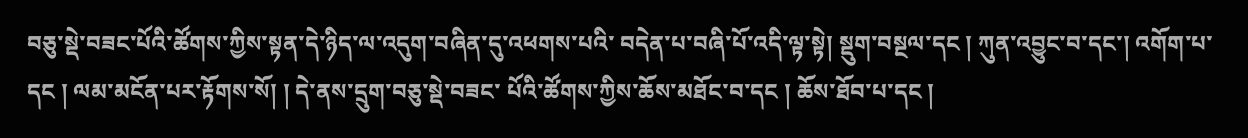བཅུ་སྡེ་བཟང་པོའི་ཚོགས་ཀྱིས་སྟན་དེ་ཉིད་ལ་འདུག་བཞིན་དུ་འཕགས་པའི་ བདེན་པ་བཞི་པོ་འདི་ལྟ་སྟེ། སྡུག་བསྔལ་དང ། ཀུན་འབྱུང་བ་དང་། འགོག་པ་དང ། ལམ་མངོན་པར་རྟོགས་སོ། ། དེ་ནས་དྲུག་བཅུ་སྡེ་བཟང་ པོའི་ཚོགས་ཀྱིས་ཆོས་མཐོང་བ་དང ། ཆོས་ཐོབ་པ་དང །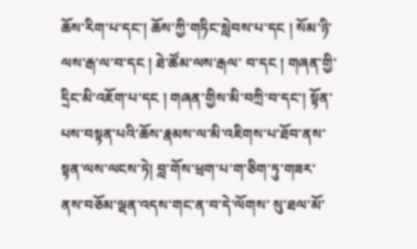ཆོས་རིག་པ་དང་། ཆོས་ཀྱི་གཏིང་སླེབས་པ་དང ། སོམ་ཉི་ལས་རྒ་ལ་བ་དང ། ཐེ་ཚོམ་ལས་རྒལ་ བ་དང ། གཞན་གྱི་དྲིང་མི་འཇོག་པ་དང ། གཞན་གྱིས་མི་བཀྲི་བ་དང་། སྟོན་པས་བསྟན་པའི་ཆོས་རྣམས་ལ་མི་འཇིགས་པ་ཐོབ་ནས་སྟན་ལས་ལངས་ཏེ། བླ་གོས་ཕྲག་པ་ག་ཅིག་ཏུ་གཟར་ནས་བཅོམ་ལྡན་འདས་གང་ན་བ་དེ་ལོགས་ སུ་ཐལ་མོ་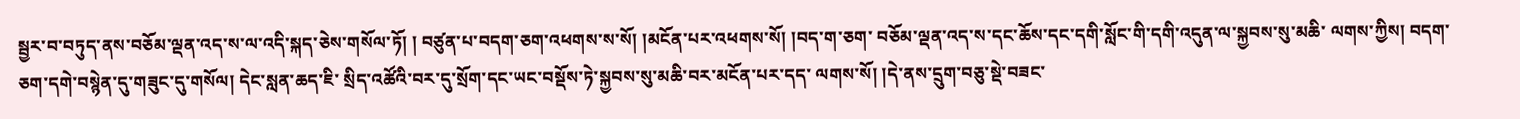སྦྱར་བ་བཏུད་ནས་བཅོམ་ལྡན་འད་ས་ལ་འདི་སྐད་ཅེས་གསོལ་ཏོ། ། བཙུན་པ་བདག་ཅག་འཕགས་ས་སོ། །མངོན་པར་འཕགས་སོ། །བད་ག་ཅག་ བཅོམ་ལྡན་འད་ས་དང་ཆོས་དང་དགི་སློང་གི་དགི་འདུན་ལ་སྐྱབས་སུ་མཆི་ ལགས་ཀྱིས། བདག་ཅག་དགེ་བསྙེན་དུ་གཟུང་དུ་གསོལ། དེང་སླན་ཆད་ཇི་ སྲིད་འཚོའི་བར་དུ་སྲོག་དང་ཡང་བསྡོས་ཏེ་སྐྱབས་སུ་མཆི་བར་མངོན་པར་དད་ ལགས་སོ། །དེ་ནས་དྲུག་བཅུ་སྡེ་བཟང་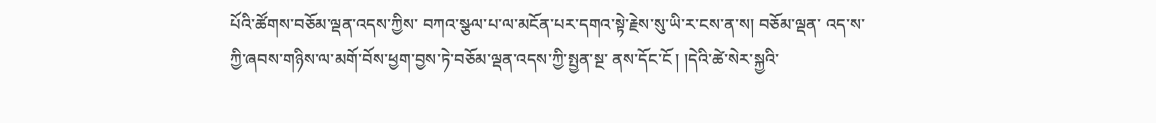པོའི་ཚོགས་བཅོམ་ལྡན་འདས་ཀྱིས་ བཀའ་སྩལ་པ་ལ་མངོན་པར་དགའ་སྟེ་རྗེས་སུ་ཡི་ར་ངས་ན་ས། བཅོམ་ལྡན་ འད་ས་ཀྱི་ཞབས་གཉིས་ལ་མགོ་བོས་ཕྱག་བྱས་ཏེ་བཅོམ་ལྡན་འདས་ཀྱི་སྤྱན་སྔ་ ནས་དོང་ངོ ། །དེའི་ཚེ་སེར་སྐྱའི་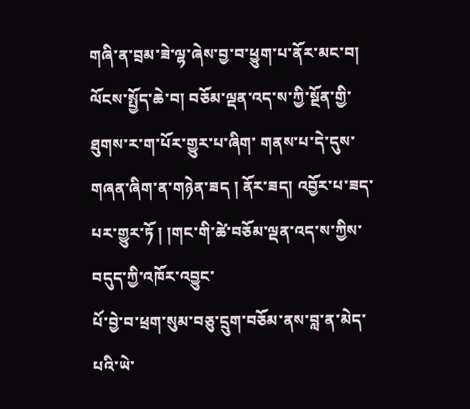གཞི་ན་བྲམ་ཟེ་ལྷ་ཞེས་བྱ་བ་ཕྱུག་པ་ནོར་མང་བ། ལོངས་སྤྱོད་ཆེ་བ། བཅོམ་ལྡན་འད་ས་ཀྱི་སྔོན་གྱི་ཐུགས་ར་ག་པོར་གྱུར་པ་ཞིག་ གནས་པ་དེ་དུས་གཞན་ཞིག་ན་གཉེན་ཟད ། ནོར་ཟད། འབྱོར་པ་ཟད་ པར་གྱུར་ཏོ ། །གང་གི་ཚེ་བཅོམ་ལྡན་འད་ས་ཀྱིས་བདུད་ཀྱི་འཁོར་འབྱུང་
པོ་བྱེ་བ་ཕྲག་སུམ་བཅུ་དྲུག་བཅོམ་ནས་བླ་ན་མེད་པའི་ཡེ་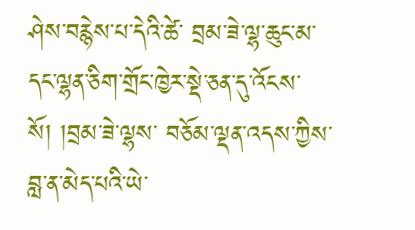ཤེས་བརྙེས་པ་དེའི་ཚེ་ བྲམ་ཟེ་ལྷ་ཆུང་མ་དང་ལྷན་ཅིག་གྲོང་ཁྱེར་སྡེ་ཅན་དུ་འོངས་སོ། །བྲམ་ཟེ་ལྷས་ བཅོམ་ལྡན་འདས་ཀྱིས་བླ་ན་མེད་པའི་ཡེ་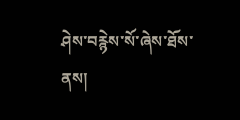ཤེས་བརྙེས་སོ་ཞེས་ཐོས་ནས།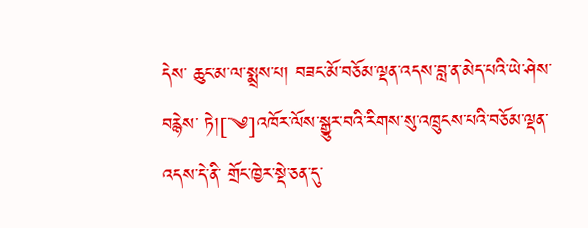དེས་ ཆུང་མ་ལ་སྨྲས་པ། བཟང་མོ་བཅོམ་ལྡན་འདས་བླ་ན་མེད་པའི་ཡེ་ཤེས་བརྙེས་ ཏེ།[་༄]འཁོར་ལོས་སྒྱུར་བའི་རིགས་སུ་འཁྲུངས་པའི་བཅོམ་ལྡན་འདས་དེ་ནི་ གྲོང་ཁྱེར་སྡེ་ཅན་དུ་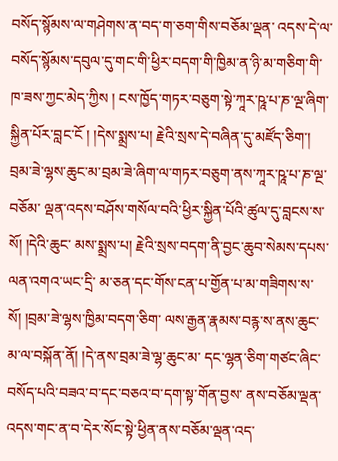བསོད་སྙོམས་ལ་གཤེགས་ན་བད་ག་ཅག་གིས་བཅོམ་ལྡན་ འདས་དེ་ལ་བསོད་སྙོམས་དབུལ་དུ་གང་གི་ཕྱིར་བདག་གི་ཁྱིམ་ན་ཉི་མ་གཅིག་གི་ ཁ་ཟས་ཀྱང་མེད་ཀྱིས ། ངས་ཁྱོད་གཏར་བཅུག་སྟེ་ཀཱར་ཥཱ་པ་ཎ་ལྔ་ཞིག་ སྐྱིན་པོར་བླང་ངོ ། །དེས་སྨྲས་པ། རྗེའི་སྲས་དེ་བཞིན་དུ་མཛོད་ཅིག་། བྲམ་ཟེ་ལྷས་ཆུང་མ་བྲམ་ཟེ་ཞིག་ལ་གཏར་བཅུག་ནས་ཀཱར་ཥཱ་པ་ཎ་ལྔ་བཅོམ་ ལྡན་འདས་བཤོས་གསོལ་བའི་ཕྱིར་སྐྱིན་པོའི་ཚུལ་དུ་བླངས་ས་སོ། །དེའི་ཆུང་ མས་སྨྲས་པ། རྗེའི་སྲས་བདག་ནི་བྱང་ཆུབ་སེམས་དཔས་ལན་འགའ་ཡང་དྲི་ མ་ཅན་དང་གོས་ངན་པ་གྱོན་པ་མ་གཟིགས་ས་སོ། །བྲམ་ཟེ་ལྷས་ཁྱིམ་བདག་ཅིག་ ལས་རྒྱན་རྣམས་བརྙ་ས་ནས་ཆུང་མ་ལ་བསྐོན་ནོ། །དེ་ནས་བྲམ་ཟེ་ལྷ་ཆུང་མ་ དང་ལྷན་ཅིག་གཙང་ཞིང་བསོད་པའི་བཟའ་བ་དང་བཅའ་བ་དག་སྟ་གོན་བྱས་ ནས་བཅོམ་ལྡན་འདས་གང་ན་བ་དེར་སོང་སྟེ་ཕྱིན་ནས་བཅོམ་ལྡན་འད་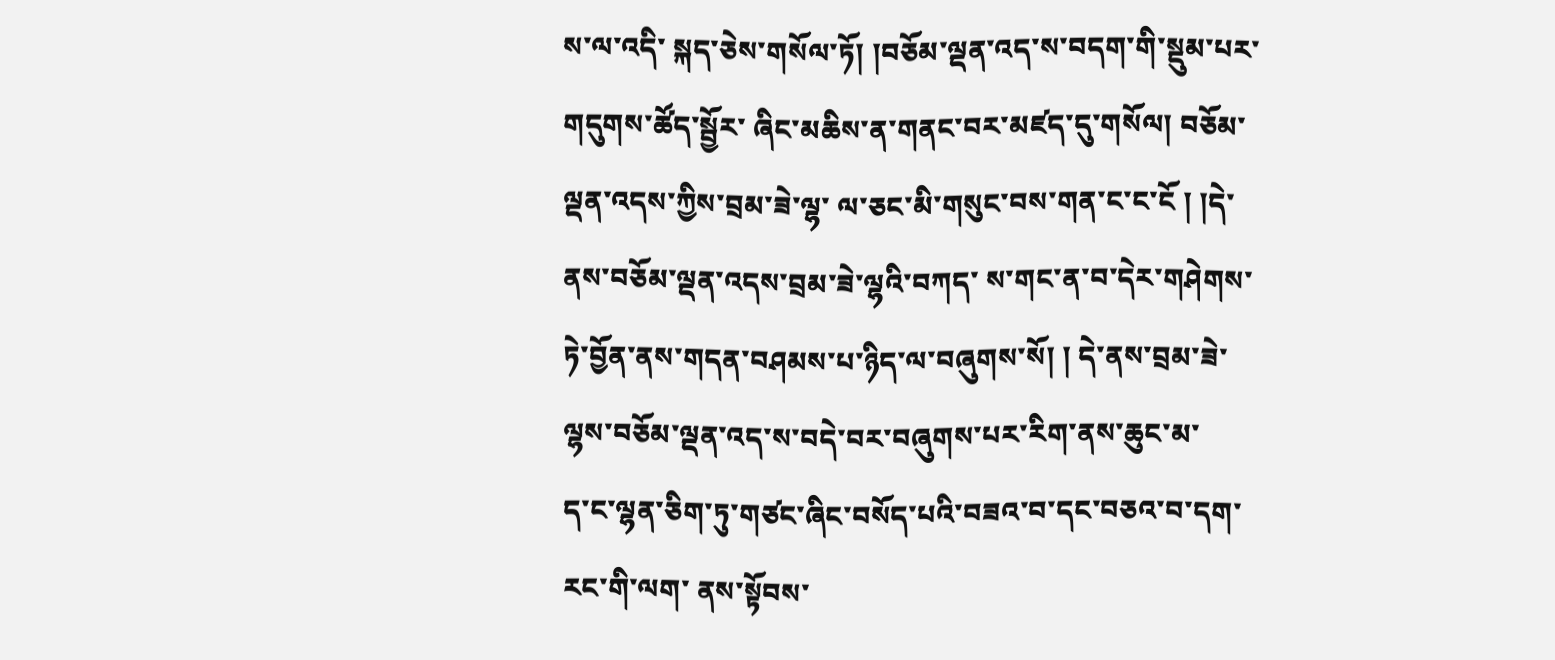ས་ལ་འདི་ སྐད་ཅེས་གསོལ་ཏོ། །བཅོམ་ལྡན་འད་ས་བདག་གི་སྡུམ་པར་གདུགས་ཚོད་སྦྱོར་ ཞིང་མཆིས་ན་གནང་བར་མཛད་དུ་གསོལ། བཅོམ་ལྡན་འདས་ཀྱིས་བྲམ་ཟེ་ལྷ་ ལ་ཅང་མི་གསུང་བས་གན་ང་ང་ངོ ། །དེ་ནས་བཅོམ་ལྡན་འདས་བྲམ་ཟེ་ལྷའི་བཀད་ ས་གང་ན་བ་དེར་གཤེགས་ཏེ་བྱོན་ནས་གདན་བཤམས་པ་ཉིད་ལ་བཞུགས་སོ། ། དེ་ནས་བྲམ་ཟེ་ལྷས་བཅོམ་ལྡན་འད་ས་བདེ་བར་བཞུགས་པར་རིག་ནས་ཆུང་མ་
ད་ང་ལྷན་ཅིག་ཏུ་གཙང་ཞིང་བསོད་པའི་བཟའ་བ་དང་བཅའ་བ་དག་རང་གི་ལག་ ནས་སྟོབས་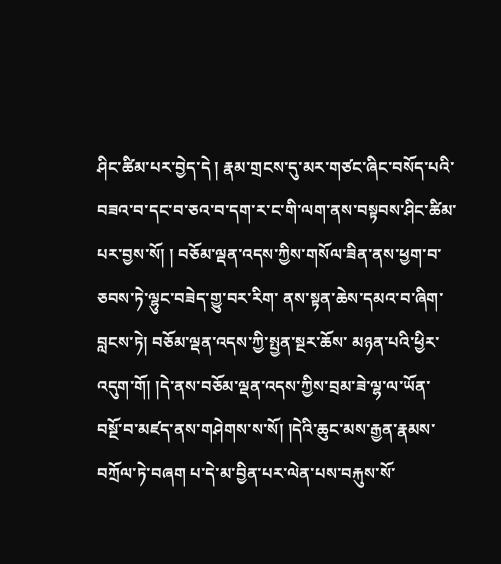ཤིང་ཚིམ་པར་བྱེད་དེ ། རྣམ་གྲངས་དུ་མར་གཙང་ཞིང་བསོད་པའི་ བཟའ་བ་དང་བ་ཅའ་བ་དག་ར་ང་གི་ལག་ནས་བསྟབས་ཤིང་ཚིམ་པར་བྱས་སོ། ། བཅོམ་ལྡན་འདས་ཀྱིས་གསོལ་ཟིན་ནས་ཕྱག་བ་ཅབས་ཏེ་ལྷུང་བཟེད་གྱུ་བར་རིག་ ནས་སྟན་ཆེས་དམའ་བ་ཞིག་བླངས་ཏེ། བཅོམ་ལྡན་འདས་ཀྱི་སྤྱན་སྔར་ཆོས་ མཉན་པའི་ཕྱིར་འདུག་གོ། །དེ་ནས་བཅོམ་ལྡན་འདས་ཀྱིས་བྲམ་ཟེ་ལྷ་ལ་ཡོན་ བསྔོ་བ་མཛད་ནས་གཤེགས་ས་སོ། །དེའི་ཆུང་མས་རྒྱན་རྣམས་བཀྲོལ་ཏེ་བཞག པ་དེ་མ་བྱིན་པར་ལེན་པས་བརྐུས་སོ་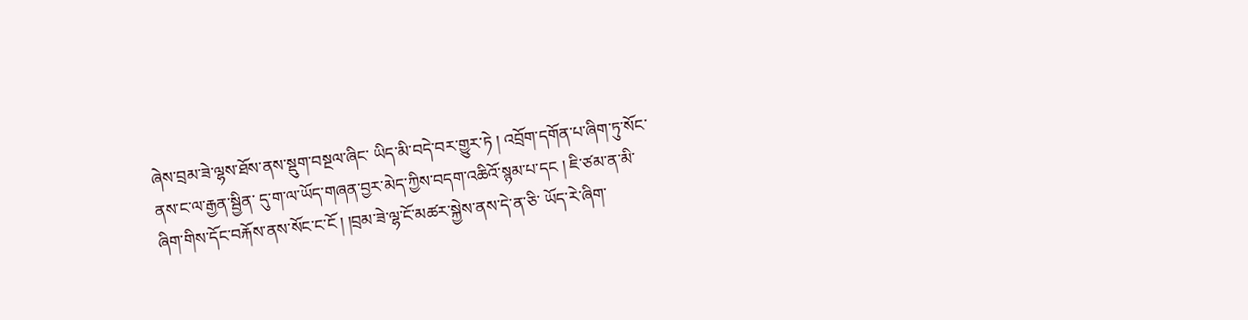ཞེས་བྲམ་ཟེ་ལྷས་ཐོས་ནས་སྡུག་བསྔལ་ཞིང་ ཡིད་མི་བདེ་བར་གྱུར་ཏེ ། འབྲོག་དགོན་པ་ཞིག་ཏུ་སོང་ནས་ང་ལ་རྒྱན་སྦྱིན་ དུ་ག་ལ་ཡོད་གཞན་བྱར་མེད་ཀྱིས་བདག་འཆིའོ་སྙམ་པ་དང ། ཇི་ཙམ་ན་མི་ ཞིག་གིས་དོང་བརྐོས་ནས་སོང་ང་ངོ ། །བྲམ་ཟེ་ལྷ་ངོ་མཚར་སྐྱེས་ནས་དེ་ན་ཅི་ ཡོད་རེ་ཞིག་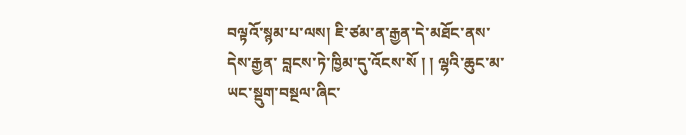བལྟའོ་སྙམ་པ་ལས། ཇི་ཙམ་ན་རྒྱན་དེ་མཐོང་ནས་དེས་རྒྱན་ བླངས་ཏེ་ཁྱིམ་དུ་འོངས་སོ ། ། ལྷའི་ཆུང་མ་ཡང་སྡུག་བསྔལ་ཞིང་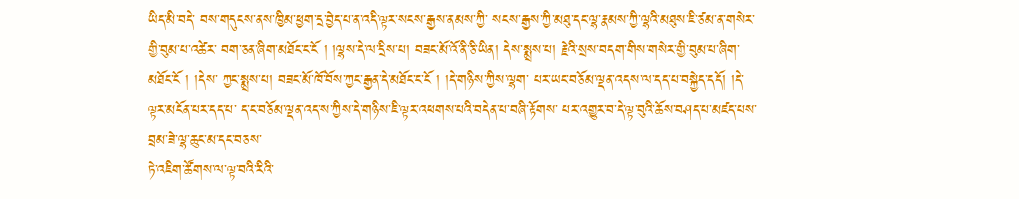ཡིད་མི་བདེ་ བས་གདུངས་ནས་ཁྱིམ་ཕྱག་དྲ་བྱེད་པ་ན་འདི་ལྟར་སངས་རྒྱས་ནམས་ཀྱི་ སངས་རྒྱས་ཀྱི་མཐུ་དང་ལྷ་རྣམས་ཀྱི་ལྷའི་མཐུས་ཇི་ཙམ་ན་གསེར་གྱི་བུམ་པ་འཚེར་ བག་ཅན་ཞིག་མཐོང་ང་ངོ ། །ལྷས་དེ་ལ་དྲིས་པ། བཟང་མོ་འོ་ནི་ཅི་ཡིན། དེས་སྨྲས་པ། རྗེའི་སྲས་བདག་གིས་གསེར་གྱི་བུམ་པ་ཞིག་མཐོང་ངོ ། །དེས་ ཀྱང་སྨྲས་པ། བཟང་མོ་ཁོ་བོས་ཀྱང་རྒྱན་དེ་མཐོང་ང་ངོ ། །དེ་གཉིས་ཀྱིས་ལྷག་ པར་ཡང་བཅོམ་ལྡན་འདས་ལ་དད་པ་བསྐྱེད་དདོ། །དེ་ལྟར་མངོན་པར་དད་པ་ ད་ང་བཅོམ་ལྡན་འད་ས་ཀྱིས་དེ་གཉིས་ཇི་ལྟར་འཕགས་པའི་བདེན་པ་བཞི་རྟོགས་ པར་འགྱུར་བ་དེ་ལྟ་བུའི་ཆོས་བཤད་པ་མཛད་པས་བྲམ་ཟེ་ལྷ་ཆུང་མ་དང་བཅས་
ཏེ་འཇིག་ཚོགས་ལ་ལྟ་བའི་རིའི་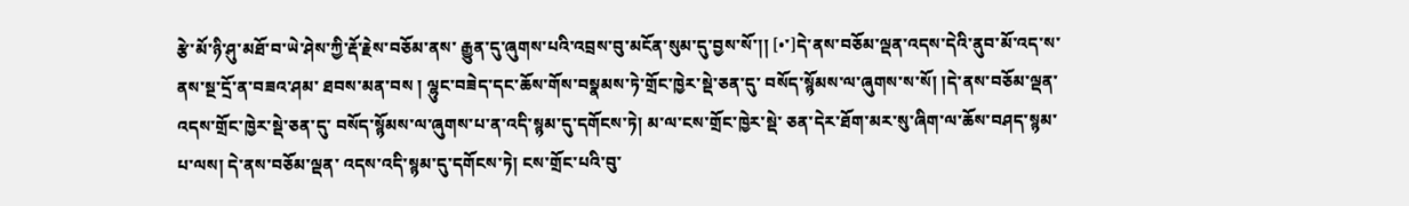རྩེ་མོ་ཉི་ཤུ་མཐོ་བ་ཡེ་ཤེས་ཀྱི་རྡོ་རྗེས་བཅོམ་ནས་ རྒྱུན་དུ་ཞུགས་པའི་འབྲས་བུ་མངོན་སུམ་དུ་བྱས་སོ་།། [•་]དེ་ནས་བཅོམ་ལྡན་འདས་དེའི་ནུབ་མོ་འད་ས་ནས་སྔ་དྲོ་ན་བཟའ་ཤམ་ ཐབས་མན་བས ། ལྷུང་བཟེད་དང་ཆོས་གོས་བསྣམས་ཏེ་གྲོང་ཁྱེར་སྡེ་ཅན་དུ་ བསོད་སྙོམས་ལ་ཞུགས་ས་སོ། །དེ་ནས་བཅོམ་ལྡན་འདས་གྲོང་ཁྱེར་སྡེ་ཅན་དུ་ བསོད་སྙོམས་ལ་ཞུགས་པ་ན་འདི་སྙམ་དུ་དགོངས་ཏེ། མ་ལ་ངས་གྲོང་ཁྱེར་སྡེ་ ཅན་དེར་ཐོག་མར་སུ་ཞིག་ལ་ཆོས་བཤད་སྙམ་པ་ལས། དེ་ནས་བཅོམ་ལྡན་ འདས་འདི་སྙམ་དུ་དགོངས་ཏེ། ངས་གྲོང་པའི་བུ་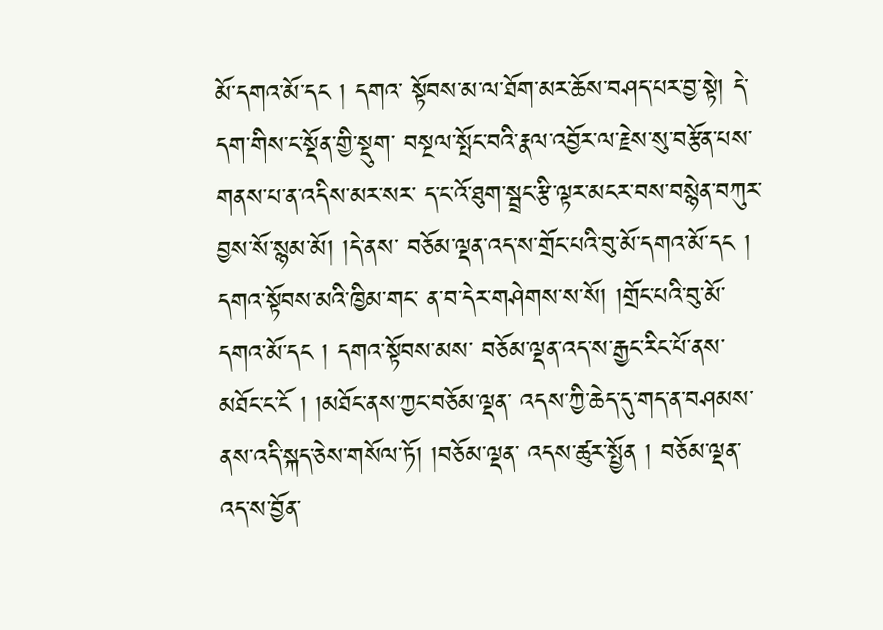མོ་དགའ་མོ་དང ། དགའ་ སྟོབས་མ་ལ་ཐོག་མར་ཆོས་བཤད་པར་བྱ་སྟེ། དེ་དག་གིས་ང་སྡོན་གྱི་སྡུག་ བསྔལ་སྤོང་བའི་རྣལ་འབྱོར་ལ་རྗེས་སུ་བརྩོན་པས་གནས་པ་ན་འདིས་མར་སར་ ད་ང་འོ་ཐུག་སྦྲང་རྩི་ལྟར་མངར་བས་བསྙེན་བཀུར་བྱས་སོ་སྙམ་མོ། །དེ་ནས་ བཅོམ་ལྡན་འད་ས་གྲོང་པའི་བུ་མོ་དགའ་མོ་དང ། དགའ་སྟོབས་མའི་ཁྱིམ་གང་ ན་བ་དེར་གཤེགས་ས་སོ། །གྲོང་པའི་བུ་མོ་དགའ་མོ་དང ། དགའ་སྟོབས་མས་ བཅོམ་ལྡན་འད་ས་རྒྱང་རིང་པོ་ནས་མཐོང་ང་ངོ ། །མཐོང་ནས་ཀྱང་བཅོམ་ལྡན་ འདས་ཀྱི་ཆེད་དུ་གད་ན་བཤམས་ནས་འདི་སྐད་ཅེས་གསོལ་ཏོ། །བཅོམ་ལྡན་ འདས་ཚུར་སྤྱོན ། བཅོམ་ལྡན་འད་ས་བྱོན་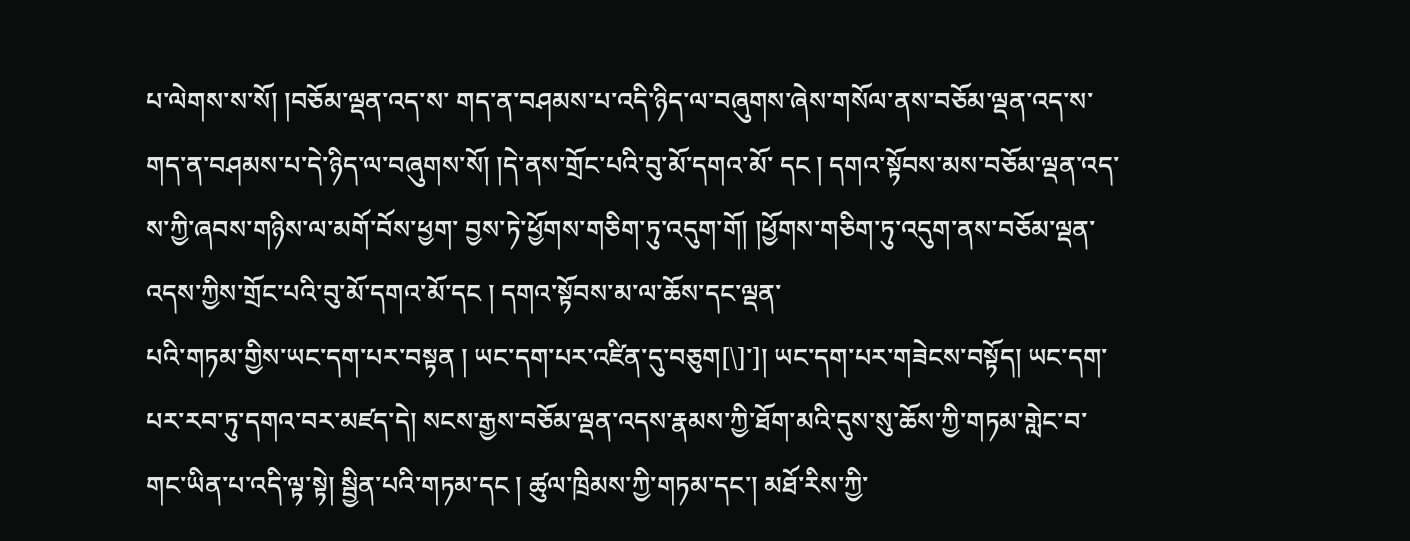པ་ལེགས་ས་སོ། །བཅོམ་ལྡན་འད་ས་ གད་ན་བཤམས་པ་འདི་ཉིད་ལ་བཞུགས་ཞེས་གསོལ་ནས་བཅོམ་ལྡན་འད་ས་ གད་ན་བཤམས་པ་དེ་ཉིད་ལ་བཞུགས་སོ། །དེ་ནས་གྲོང་པའི་བུ་མོ་དགའ་མོ་ དང ། དགའ་སྟོབས་མས་བཅོམ་ལྡན་འད་ས་ཀྱི་ཞབས་གཉིས་ལ་མགོ་བོས་ཕྱག་ བྱས་ཏེ་ཕྱོགས་གཅིག་ཏུ་འདུག་གོ། །ཕྱོགས་གཅིག་ཏུ་འདུག་ནས་བཅོམ་ལྡན་ འདས་ཀྱིས་གྲོང་པའི་བུ་མོ་དགའ་མོ་དང ། དགའ་སྟོབས་མ་ལ་ཆོས་དང་ལྡན་
པའི་གཏམ་གྱིས་ཡང་དག་པར་བསྟན ། ཡང་དག་པར་འཛིན་དུ་བཅུག[\]་]། ཡང་དག་པར་གཟེངས་བསྟོད། ཡང་དག་པར་རབ་ཏུ་དགའ་བར་མཛད་དེ། སངས་རྒྱས་བཅོམ་ལྡན་འདས་རྣམས་ཀྱི་ཐོག་མའི་དུས་སུ་ཆོས་ཀྱི་གཏམ་གླེང་བ་ གང་ཡིན་པ་འདི་ལྟ་སྟེ། སྦྱིན་པའི་གཏམ་དང ། ཚུལ་ཁྲིམས་ཀྱི་གཏམ་དང་། མཐོ་རིས་ཀྱི་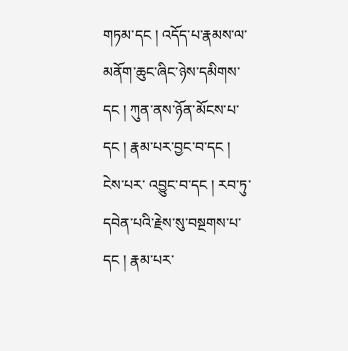གཏམ་དང ། འདོད་པ་རྣམས་ལ་མནོག་ཆུང་ཞིང་ཉེས་དམིགས་ དང ། ཀུན་ནས་ཉོན་མོངས་པ་དང ། རྣམ་པར་བྱང་བ་དང ། ངེས་པར་ འབྱུང་བ་དང ། རབ་ཏུ་དབེན་པའི་རྗེས་སུ་བསྔགས་པ་དང ། རྣམ་པར་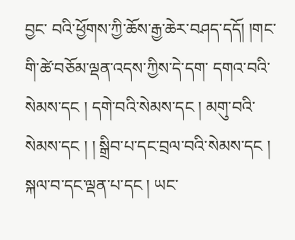བྱང་ བའི་ཕྱོགས་ཀྱི་ཆོས་རྒྱ་ཆེར་བཤད་དདོ། །གང་གི་ཚེ་བཅོམ་ལྡན་འདས་ཀྱིས་དེ་དག་ དགའ་བའི་སེམས་དང ། དགེ་བའི་སེམས་དང ། མགུ་བའི་སེམས་དང ། ། སྒྲིབ་པ་དང་བྲལ་བའི་སེམས་དང ། སྐལ་བ་དང་ལྡན་པ་དང ། ཡང་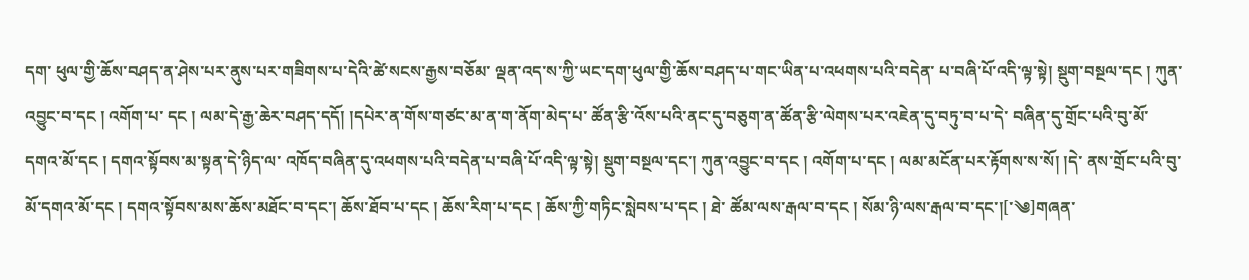དག་ ཕུལ་གྱི་ཆོས་བཤད་ན་ཤེས་པར་ནུས་པར་གཟིགས་པ་དེའི་ཚེ་སངས་རྒྱས་བཅོམ་ ལྡན་འད་ས་ཀྱི་ཡང་དག་ཕུལ་གྱི་ཆོས་བཤད་པ་གང་ཡིན་པ་འཕགས་པའི་བདེན་ པ་བཞི་པོ་འདི་ལྟ་སྟེ། སྡུག་བསྔལ་དང ། ཀུན་འབྱུང་བ་དང ། འགོག་པ་ དང ། ལམ་དེ་རྒྱ་ཆེར་བཤད་དདོ། །དཔེར་ན་གོས་གཙང་མ་ན་ག་ནོག་མེད་པ་ ཚོན་རྩི་འོས་པའི་ནང་དུ་བཅུག་ན་ཚོན་རྩི་ལེགས་པར་འཇེན་དུ་བཏུ་བ་པ་དེ་ བཞིན་དུ་གྲོང་པའི་བུ་མོ་དགའ་མོ་དང ། དགའ་སྟོབས་མ་སྟན་དེ་ཉིད་ལ་ འཁོད་བཞིན་དུ་འཕགས་པའི་བདེན་པ་བཞི་པོ་འདི་ལྟ་སྟེ། སྡུག་བསྔལ་དང་། ཀུན་འབྱུང་བ་དང ། འགོག་པ་དང ། ལམ་མངོན་པར་རྟོགས་ས་སོ། །དེ་ ནས་གྲོང་པའི་བུ་མོ་དགའ་མོ་དང ། དགའ་སྟོབས་མས་ཆོས་མཐོང་བ་དང་། ཆོས་ཐོབ་པ་དང ། ཆོས་རིག་པ་དང ། ཆོས་ཀྱི་གཏིང་སླེབས་པ་དང ། ཐེ་ ཚོམ་ལས་རྒལ་བ་དང ། སོམ་ཉི་ལས་རྒལ་བ་དང་།[་༄]གཞན་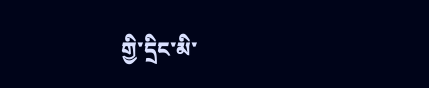གྱི་དྲིང་མི་